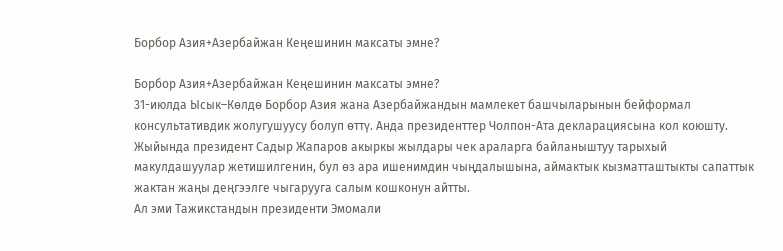Борбор Азия+Азербайжан Кеңешинин максаты эмне?

Борбор Азия+Азербайжан Кеңешинин максаты эмне?
31-июлда Ысык–Көлдө Борбор Азия жана Азербайжандын мамлекет башчыларынын бейформал консультативдик жолугушуусу болуп өттү. Анда президенттер Чолпон-Ата декларациясына кол коюшту.
Жыйында президент Садыр Жапаров акыркы жылдары чек араларга байланыштуу тарыхый макулдашуулар жетишилгенин, бул өз ара ишенимдин чыңдалышына, аймактык кызматташтыкты сапаттык жактан жаңы деңгээлге чыгарууга салым кошконун айтты.
Ал эми Тажикстандын президенти Эмомали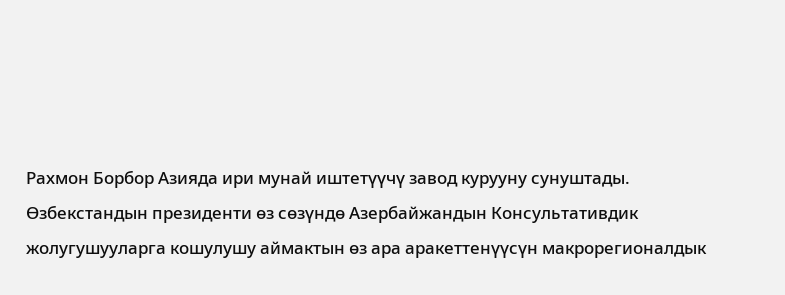Рахмон Борбор Азияда ири мунай иштетүүчү завод курууну сунуштады.
Өзбекстандын президенти өз сөзүндө Азербайжандын Консультативдик жолугушууларга кошулушу аймактын өз ара аракеттенүүсүн макрорегионалдык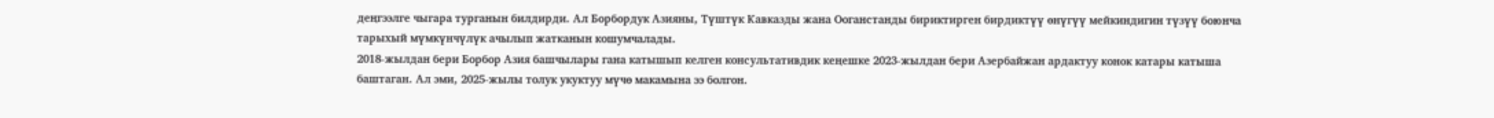деңгээлге чыгара турганын билдирди. Ал Борбордук Азияны, Түштүк Кавказды жана Ооганстанды бириктирген бирдиктүү өнүгүү мейкиндигин түзүү боюнча тарыхый мүмкүнчүлүк ачылып жатканын кошумчалады.
2018-жылдан бери Борбор Азия башчылары гана катышып келген консультативдик кеңешке 2023-жылдан бери Азербайжан ардактуу конок катары катыша баштаган. Ал эми, 2025-жылы толук укуктуу мүчө макамына ээ болгон.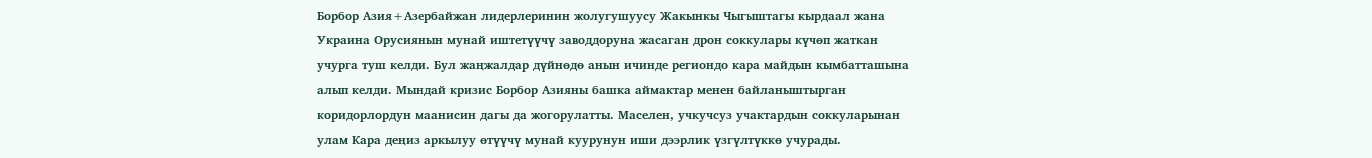Борбор Азия+Азербайжан лидерлеринин жолугушуусу Жакынкы Чыгыштагы кырдаал жана Украина Орусиянын мунай иштетүүчү заводдоруна жасаган дрон соккулары күчөп жаткан учурга туш келди. Бул жаңжалдар дүйнөдө анын ичинде региондо кара майдын кымбатташына алып келди. Мындай кризис Борбор Азияны башка аймактар менен байланыштырган коридорлордун маанисин дагы да жогорулатты. Маселен, учкучсуз учактардын соккуларынан улам Кара деңиз аркылуу өтүүчү мунай куурунун иши дээрлик үзгүлтүккө учурады.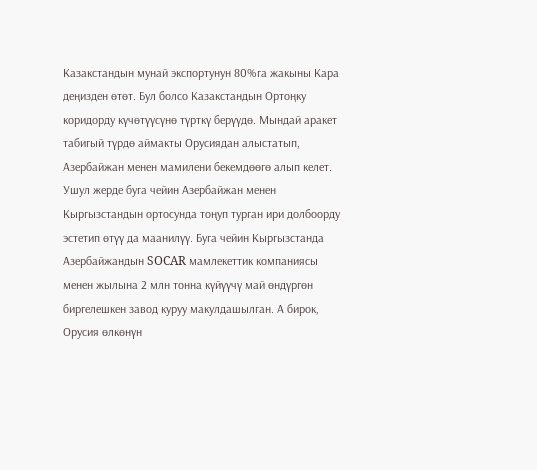Казакстандын мунай экспортунун 80%га жакыны Кара деңизден өтөт. Бул болсо Казакстандын Ортоңку коридорду күчөтүүсүнө түрткү берүүдө. Мындай аракет табигый түрдө аймакты Орусиядан алыстатып, Азербайжан менен мамилени бекемдөөгө алып келет.
Ушул жерде буга чейин Азербайжан менен Кыргызстандын ортосунда тоңуп турган ири долбоорду эстетип өтүү да маанилүү. Буга чейин Кыргызстанда Азербайжандын SOCAR мамлекеттик компаниясы менен жылына 2 млн тонна күйүүчү май өндүргөн биргелешкен завод куруу макулдашылган. А бирок, Орусия өлкөнүн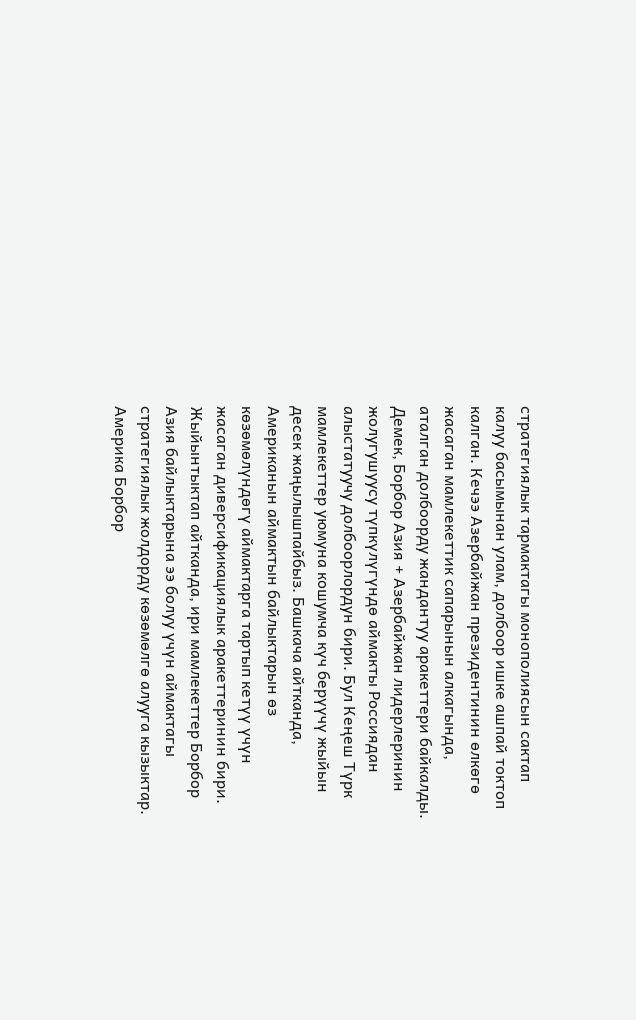стратегиялык тармактагы монополиясын сактап калуу басымынан улам, долбоор ишке ашпай токтоп калган. Кечээ Азербайжан президентинин өлкөгө жасаган мамлекеттик сапарынын алкагында, аталган долбоорду жандантуу аракеттери байкалды.
Демек, Борбор Азия + Азербайжан лидерлеринин жолугушуусу түпкүлүгүндө аймакты Россиядан алыстатуучу долбоорлордун бири. Бул Кеңеш Түрк мамлекеттер уюмуна кошумча күч берүүчү жыйын десек жаңылышпайбыз. Башкача айтканда, Американын аймактын байлыктарын өз көзөмөлүндөгү аймактарга тартып кетүү үчүн жасаган диверсификациялык аракеттеринин бири.
Жыйынтыктап айтканда, ири мамлекеттер Борбор Азия байлыктарына ээ болуу үчүн аймактагы стратегиялык жолдорду көзөмөлгө алууга кызыктар. Америка Борбор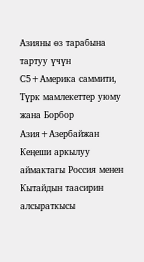Азияны өз тарабына тартуу үчүн С5+Америка саммити, Түрк мамлекеттер уюму жана Борбор Азия+Азербайжан Кеңеши аркылуу аймактагы Россия менен Кытайдын таасирин алсыраткысы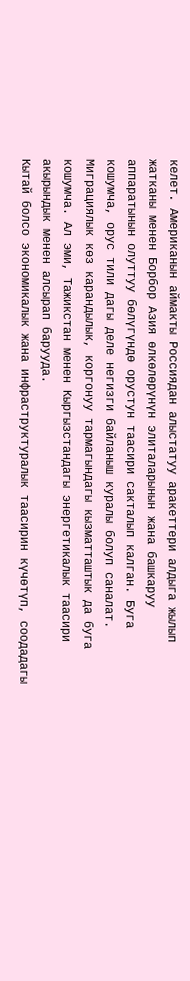келет. Американын аймакты Россиядан алыстатуу аракеттери алдыга жылып жатканы менен Борбор Азия өлкөлөрүнүн элиталарынын жана башкаруу аппаратынын олуттуу бөлүгүндө орустун таасири сакталып калган. Буга кошумча, орус тили дагы деле негизги байланыш куралы болуп саналат. Миграциялык көз карандылык, коргонуу тармагындагы кызматташтык да буга кошумча. Ал эми, Тажикстан менен Кыргызстандагы энергетикалык таасири акырындык менен алсырап барууда.
Кытай болсо экономикалык жана инфраструктуралык таасирин күчөтүп, соодадагы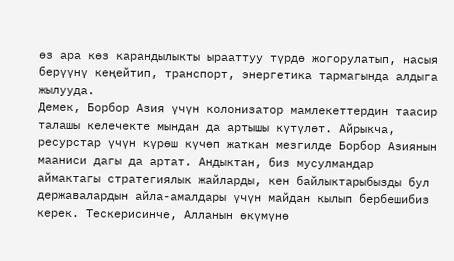өз ара көз карандылыкты ырааттуу түрдө жогорулатып, насыя берүүнү кеңейтип, транспорт, энергетика тармагында алдыга жылууда.
Демек, Борбор Азия үчүн колонизатор мамлекеттердин таасир талашы келечекте мындан да артышы күтүлөт. Айрыкча, ресурстар үчүн күрөш күчөп жаткан мезгилде Борбор Азиянын мааниси дагы да артат. Андыктан, биз мусулмандар аймактагы стратегиялык жайларды, кен байлыктарыбызды бул державалардын айла-амалдары үчүн майдан кылып бербешибиз керек. Тескерисинче, Алланын өкүмүнө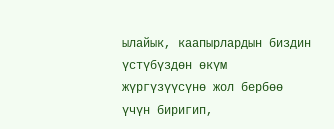ылайык, каапырлардын биздин үстүбүздөн өкүм жүргүзүүсүнө жол бербөө үчүн биригип,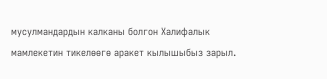мусулмандардын калканы болгон Халифалык мамлекетин тикелөөгө аракет кылышыбыз зарыл.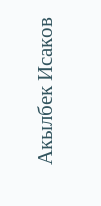Акылбек Исаков